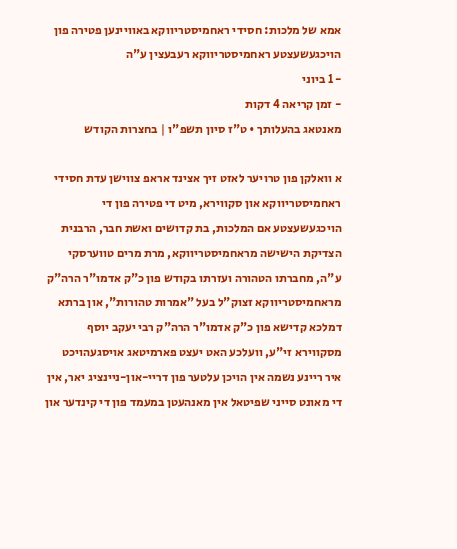אמא של מלכות: חסידי ראחמיסטריווקא באוויינען פטירה פון הויכגעשעצטע ראחמיסטריווקא רעבעצין ע"ה
- 1 ביוני
- זמן קריאה 4 דקות
מאנטאג בהעלותך • ט"ז סיון תשפ"ו | בחצרות הקודש

א וואלקן פון טרויער לאזט זיך אצינד אראפ צווישן עדת חסידי ראחמיסטריווקא און סקווירא, מיט די פטירה פון די הויכגעשעצטע אם המלכות, בת קדושים ואשת חבר, הרבנית הצדיקת הישישה מראחמיסטריווקא, מרת מרים טווערסקי ע"ה, מחברתו הטהורה ועזרתו בקודש פון כ"ק אדמו"ר הרה"ק מראחמיסטריווקא זצוק"ל בעל "אמרות טהורות", און ברתא דמלכא קדישא פון כ"ק אדמו"ר הרה"ק רבי יעקב יוסף מסקווירא זי"ע, וועלכע האט יעצט פארמיטאג אויסגעהויכט איר ריינע נשמה אין הויכן עלטער פון דריי-און-ניינציג יאר, אין די מאונט סייני שפיטאל אין מאנהעטן במעמד פון די קינדער און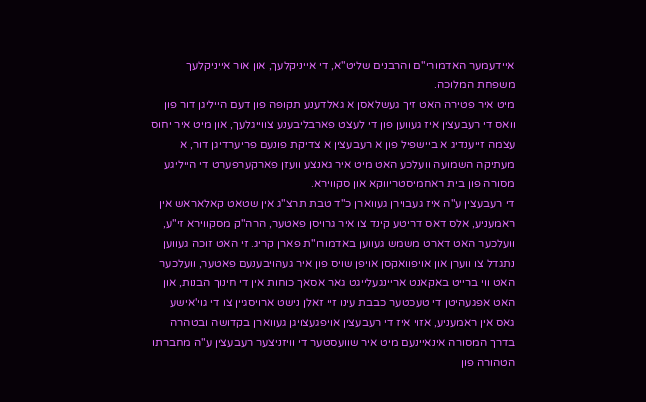איידעמער האדמורי"ם והרבנים שליט"א, די אייניקלעך, און אור אייניקלעך משפחת המלוכה.
מיט איר פטירה האט זיך געשלאסן א גאלדענע תקופה פון דעם הייליגן דור פון וואס די רעבעצין איז געווען פון די לעצט פארבליבענע צווייגלעך, און מיט איר יחוס עצמה זייענדיג א ביישפיל פון א רעבעצין א צדיקת פונעם פריערדיגן דור, א מעתיקה השמועה וועלכע האט מיט איר גאנצע וועזן פארקערפערט די הייליגע מסורה פון בית ראחמיסטריווקא און סקווירא.
די רעבעצין ע"ה איז געבוירן געווארן כ"ד טבת תרצ"ג אין שטאט קאלאראש אין ראמעניע, אלס דאס דריטע קינד צו איר גרויסן פאטער, הרה"ק מסקווירא זי"ע, וועלכער האט דארט משמש געווען באדמורו"ת פארן קריג. זי האט זוכה געווען נתגדל צו ווערן און אויפוואקסן אויפן שויס פון איר געהויבענעם פאטער, וועלכער האט ווי ברייט באקאנט אריינגעלייגט גאר אסאך כוחות אין די חינוך הבנות, און האט אפגעהיטן די טעכטער כבבת עינו זיי זאלן נישט ארויסגיין צו די גוי'אישע גאס אין ראמעניע, אזוי איז די רעבעצין אויפגעצויגן געווארן בקדושה ובטהרה בדרך המסורה אינאיינעם מיט איר שוועסטער די וויזניצער רעבעצין ע"ה מחברתו הטהורה פון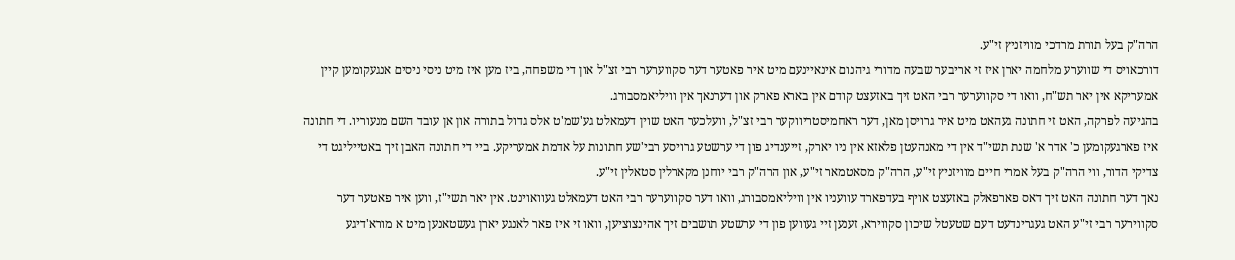הרה"ק בעל תורת מרדכי מוויזניץ זי"ע.
דורכאויס די שווערע מלחמה יארן איז זי אריבער שבעה מדורי גיהנום אינאיינעם מיט איר פאטער דער סקווערער רבי זצ"ל און די משפחה, ביז מען איז מיט ניסי ניסים אנגעקומען קיין אמעריקא אין יאר תש"ח, וואו די סקווערער רבי האט זיך באזעצט קודם אין בארא פארק און דערנאך אין וויליאמסבורג.
בהגיעה לפרקה, האט זי חתונה געהאט מיט איר גרויסן מאן, דער ראחמיסטריווקער רבי זצ"ל, וועלכער האט שוין דעמאלט גע'שמ'ט אלס גדול בתורה און אן עובד השם מנעוריו. די חתונה איז פארגעקומען כ' אדר א' שנת תשי"ד אין די מאנהעטן פלאזא אין ניו יארק, זייענדיג פון די ערשטע גרויסע רבי'שע חתונות על אדמת אמעריקע. ביי די חתונה האבן זיך באטייליגט די צדיקי הדור, ווי הרה"ק בעל אמרי חיים מוויזניץ זי"ע, הרה"ק מסאטמאר זי"ע, און הרה"ק רבי יוחנן מקארלין סטאלין זי"ע.
נאך דער חתונה האט זיך דאס פארפאלק באזעצט אויף בעדפארד עוועניו אין וויליאמסבורג, וואו דער סקווערער רבי האט דעמאלט געוואוינט. אין יאר תשי"ז, ווען איר פאטער דער סקווירער רבי זי"ע האט געגרינדעט דעם שטעטל שיכון סקווירא, זענען זיי געווען פון די ערשטע תושבים זיך אהינצוציען, וואו זי איז פאר לאנגע יארן געשטאנען מיט א מורא'דיגע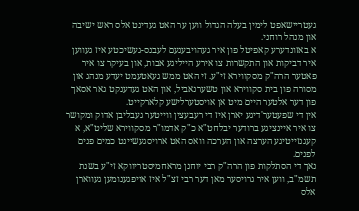געטריישאפט לימין בעלה הגדול ווען ער האט געדינט אלס ראש ישיבה און מנהל רוחני.
א באזונדערע קאפיטל פון איר געהויבענעם לעבנס-געשיכטע איז געווען איר דביקות און התקשרות צו אירע הייליגע אבות, און בעיקר צו איר פאטער הרה"ק מסקווירא זי"ע. זי האט ממש געאטעמט יעדע מנהג און מסורה פון בית סקווירא און טשערנאביל, און האט געדענקט גאר אסאך פון דער אלטער היים מיט אן אויסטערלישע קלארקייט.
אין די שפעטער'דיגע יארן איז די רעבעצין ווייטער געבליבן אדוק ומקושר צו איר איינציגע ברודער יבלחט"א כ"ק אדמו"ר מסקווירא שליט"א, א קעגנזייטיגע הערצה און הערכה וואס האט ארויסגעשיינט כמים פנים לפנים.
נאך די הסתלקות פון הרה"ק רבי יוחנן מראחמיסטריווקא זי"ע בשנת תשמ"ב, ווען איר גרויסער מאן דער רבי זצ"ל איז אויפגענומען געווארן אלס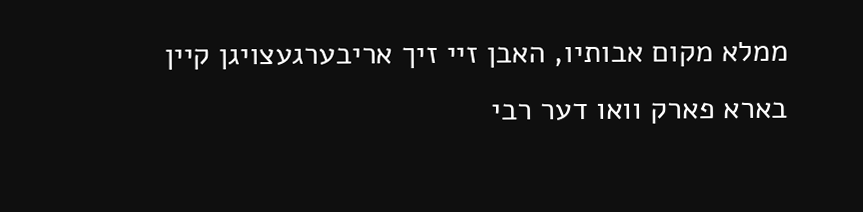ממלא מקום אבותיו, האבן זיי זיך אריבערגעצויגן קיין בארא פארק וואו דער רבי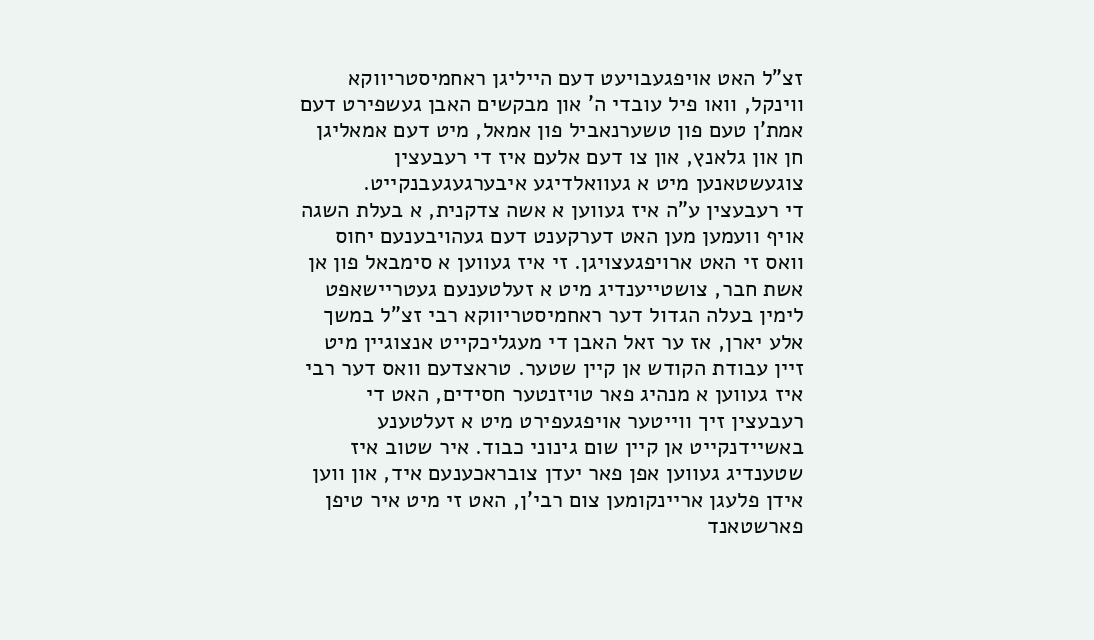זצ"ל האט אויפגעבויעט דעם הייליגן ראחמיסטריווקא ווינקל, וואו פיל עובדי ה' און מבקשים האבן געשפירט דעם אמת'ן טעם פון טשערנאביל פון אמאל, מיט דעם אמאליגן חן און גלאנץ, און צו דעם אלעם איז די רעבעצין צוגעשטאנען מיט א געוואלדיגע איבערגעגעבנקייט.
די רעבעצין ע"ה איז געווען א אשה צדקנית, א בעלת השגה אויף וועמען מען האט דערקענט דעם געהויבענעם יחוס וואס זי האט ארויפגעצויגן. זי איז געווען א סימבאל פון אן אשת חבר, צושטייענדיג מיט א זעלטענעם געטריישאפט לימין בעלה הגדול דער ראחמיסטריווקא רבי זצ"ל במשך אלע יארן, אז ער זאל האבן די מעגליכקייט אנצוגיין מיט זיין עבודת הקודש אן קיין שטער. טראצדעם וואס דער רבי איז געווען א מנהיג פאר טויזנטער חסידים, האט די רעבעצין זיך ווייטער אויפגעפירט מיט א זעלטענע באשיידנקייט אן קיין שום גינוני כבוד. איר שטוב איז שטענדיג געווען אפן פאר יעדן צובראכענעם איד, און ווען אידן פלעגן אריינקומען צום רבי'ן, האט זי מיט איר טיפן פארשטאנד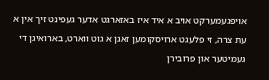אויפגעמערקט אויב א איד איז באזארגט אדער געפינט זיך אין א עת צרה, זי פלעגט ארויסקומען זאגן א גוט ווארט, בארואיגן די געמיטער און פרובירן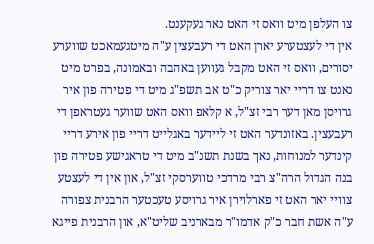צו העלפן מיט וואס זי האט נאר געקענט.
אין די לעצטערע יארן האט די רעבעצין ע"ה מיטגעמאכט שווערע יסורים, וואס זי האט מקבל געווען באהבה ובאמונה, בפרט מיט נאנט צו דריי יאר צוריק כ"ט אב תשפ"ג מיט די פטירה פון איר גרויסן מאן דער רבי זצ"ל, א קלאפ וואס האט שווער געטראפן די רעבעצין. באזונדער האט זי ליידער באגלייט דריי פון אירע דריי קינדער למנוחות, נאך בשנת תשנ"ב מיט די טראגישע פטירה פון בנה הגדול הרה"צ רבי מרדכי טווערסקי זצ"ל, און אין די לעצטע צוויי יאר האט זי פארלוירן איר גרויסע טעכטער הרבנית צפורה ע"ה אשת חבר כ"ק אדמו"ר מבארניב שליט"א, און הרבנית פייגא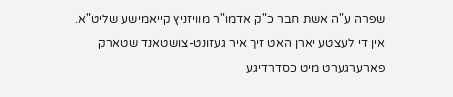שפרה ע"ה אשת חבר כ"ק אדמו"ר מוויזניץ קייאמישע שליט"א.
אין די לעצטע יארן האט זיך איר געזונט-צושטאנד שטארק פארערגערט מיט כסדרדיגע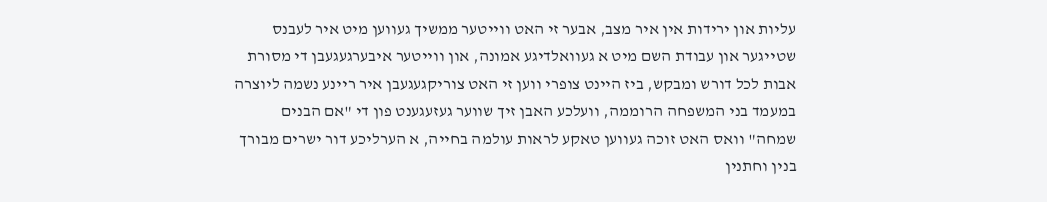עליות און ירידות אין איר מצב, אבער זי האט ווייטער ממשיך געווען מיט איר לעבנס שטייגער און עבודת השם מיט א געוואלדיגע אמונה, און ווייטער איבערגעגעבן די מסורת אבות לכל דורש ומבקש, ביז היינט צופרי ווען זי האט צוריקגעגעבן איר ריינע נשמה ליוצרה במעמד בני המשפחה הרוממה, וועלכע האבן זיך שווער געזעגענט פון די "אם הבנים שמחה" וואס האט זוכה געווען טאקע לראות עולמה בחייה, א הערליכע דור ישרים מבורך בנין וחתנין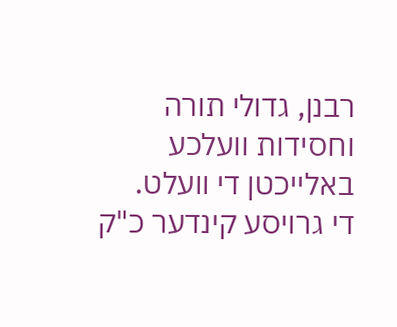רבנן, גדולי תורה וחסידות וועלכע באלייכטן די וועלט.
די גרויסע קינדער כ"ק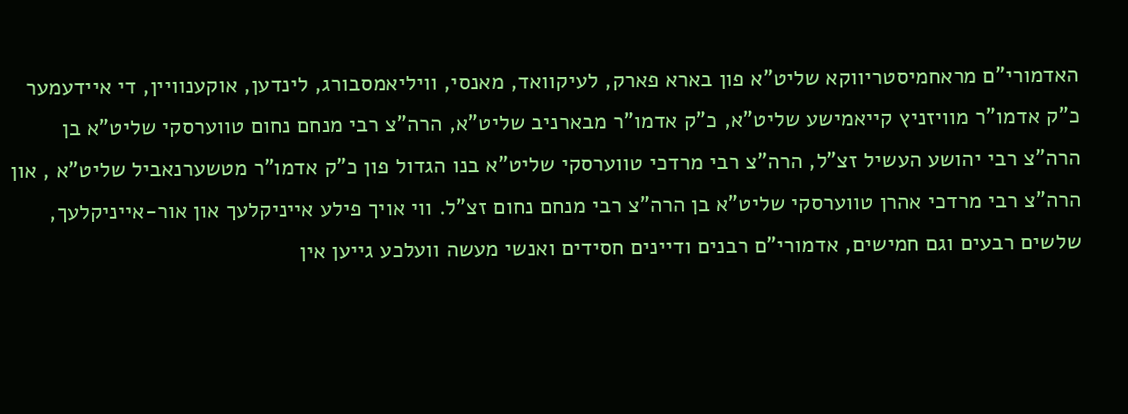האדמורי"ם מראחמיסטריווקא שליט"א פון בארא פארק, לעיקוואד, מאנסי, וויליאמסבורג, לינדען, אוקענוויין, די איידעמער כ"ק אדמו"ר מוויזניץ קייאמישע שליט"א, כ"ק אדמו"ר מבארניב שליט"א, הרה"צ רבי מנחם נחום טווערסקי שליט"א בן הרה"צ רבי יהושע העשיל זצ"ל, הרה"צ רבי מרדכי טווערסקי שליט"א בנו הגדול פון כ"ק אדמו"ר מטשערנאביל שליט"א , און הרה"צ רבי מרדכי אהרן טווערסקי שליט"א בן הרה"צ רבי מנחם נחום זצ"ל. ווי אויך פילע אייניקלעך און אור-אייניקלעך, שלשים רבעים וגם חמישים, אדמורי"ם רבנים ודיינים חסידים ואנשי מעשה וועלכע גייען אין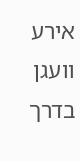אירע וועגן בדרך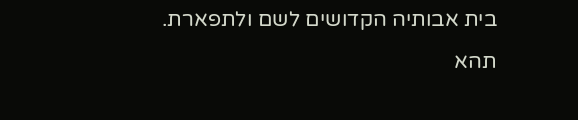בית אבותיה הקדושים לשם ולתפארת.
תהא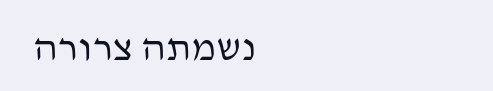נשמתה צרורה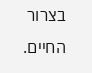בצרור החיים.